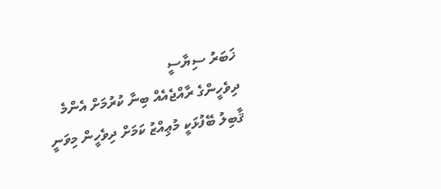ޚަބަރު ސިޔާސީ
ދިވެހީންގެ ރާއްޖެއެއް ބިނާ ކުރުމަށް އެންމެ ޤާބިލު ބޭފުޅަކީ މުޢިއްޒު ކަމަށް ދިވެހީން މިވަނީ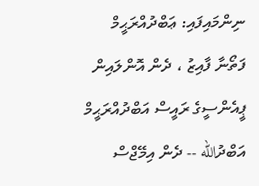ނިންމައިފައި: ޢަބްދުއްރަޙީމް
ފަތޯނާ ފާއިޒު ، ދެން އޮންލައިން
ޕީއެންސީގެ ރައީސް އަބްދުއްރަޙީމް އަބްދުالله -- ދެން އިމޭޖްސް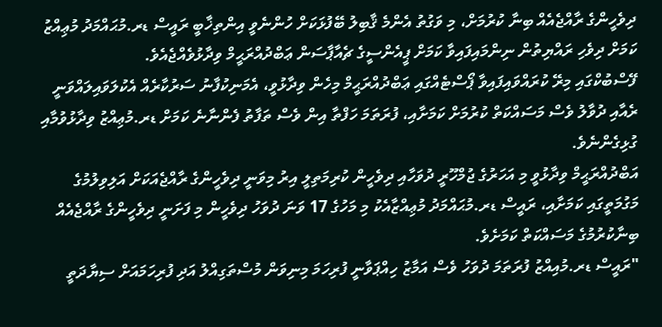ދިވެހީންގެ ރާއްޖެއެއް ބިނާ ކުރުމަށް، މި ވަގުތު އެންމެ ޤާބިލު ބޭފުޅަކަށް ހުންނެވީ އިންތިޚާބީ ރައީސް ޑރ.މުޙައްމަދު މުޢިއްޒު ކަމަށް ދިވެހި ރައްޔިތުން ނިންމައިފައިވާ ކަމަށް ޕީއެންސީގެ ޗެއާޕާސަން ޢަބްދުއްރަޙީމް ވިދާޅުވެއްޖެއެވެ.
ފޭސްބުކްގައި މިރޭ ކުރައްވައިފައިވާ ޕޯސްޓެއްގައި ޢަބްދުއްރަޙީމް މިހެން ވިދާޅުވީ، އެމަނިކުފާނު ސަރުކާރެއް އެކުލަވައިލައްވަނީ ރެއާއި ދުވާލު ވެސް މަސައްކަތް ކުރުމަށް ކަމަށާއި، ފުރަތަމަ ހަފްތާ އިން ވެސް ތަފާތު ފެންނާނެ ކަމަށް ޑރ.މުޢިއްޒު ވިދާޅުވުމާއި ގުޅިގެންނެވެ.
އަބްދުއްރަޙީމް ވިދާޅުވީ މި އަހަރުގެ ޖުމްހޫރީ ދުވަހާއި ދިވެހީން ކުރިމަތިލީ އިރު މިވަނީ ދިވެހީންގެ ރާއްޖެއަކަށް އަލިވިލުމުގެ މަގުމަތީގައި ކަމަށާއި، ރައީސް ޑރ.މުޙައްމަދު މުޢިއްޒާއެކު މި މަހުގެ 17 ވަނަ ދުވަހު ދިވެހީން މި ފަށަނީ ދިވެހީންގެ ރާއްޖެއެއް ބިނާކުރުމުގެ މަސައްކަތް ކަމަށެވެ.
"ރައީސް ޑރ.މުއިއްޒު ފުރަތަމަ ދުވަހު ވެސް އަމާޒު ހިއްޕަވާނީ ފުރިހަމަ މިނިވަން މުސްތަގިއްލު އަދި ފުރިހަމައަށް ސިޔާދަތީ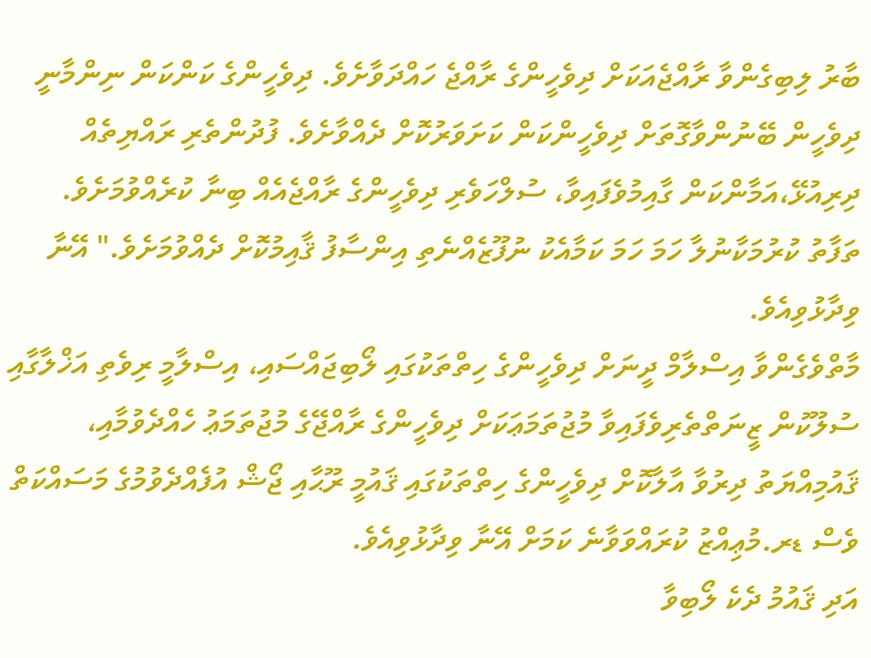ބާރު ލިބިގެންވާ ރާއްޖެއަކަށް ދިވެހީންގެ ރާއްޖެ ހައްދަވާށެވެ. ދިވެހީންގެ ކަންކަން ނިންމާނީ ދިވެހީން ބޭނުންވާގޮތަށް ދިވެހީންކަން ކަށަވަރުކޮށް ދެއްވާށެވެ. ފުދުންތެރި ރައްޔިތެއް ދިރިއުޅޭ،އަމާންކަން ގާއިމުވެފައިވާ، ސުލްހަވެރި ދިވެހީންގެ ރާއްޖެއެއް ބިނާ ކުރެއްވުމަށެވެ. ތަފާތު ކުރުމަކާނުލާ ހަމަ ހަމަ ކަމާއެކު ނުފޫޒެއްނެތި އިންސާފު ޤާއިމުކޮށް ދެއްވުމަށެވެ." އޭނާ ވިދާޅުވިއެވެ.
މާތްވެގެންވާ އިސްލާމް ދީނަށް ދިވެހީންގެ ހިތްތަކުގައި ލޯބިޖައްސައި، އިސްލާމީ ރިވެތި އަޚްލާގާއި ސުލޫކުން ޒީނަތްތެރިވެފައިވާ މުޖުތަމަޢަކަށް ދިވެހީންގެ ރާއްޖޭގެ މުޖުތަމަޢު ހެއްދެވުމާއި، ޤައުމިއްޔަތު ދިރުވާ އާލާކޮށް ދިވެހީންގެ ހިތްތަކުގައި ޤައުމީ ރޫޙާއި ޖޯޝް އުފެއްދެވުމުގެ މަސައްކަތް ވެސް ޑރ.މުޢިއްޒު ކުރައްވަވާނެ ކަމަށް އޭނާ ވިދާޅުވިއެވެ.
އަދި ޤައުމު ދެކެ ލޯބިވާ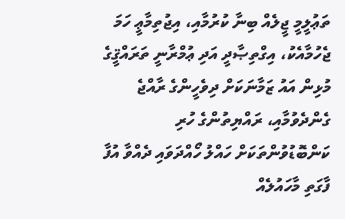ތަޢުލީމީ ޖީލެއް ބިނާ ކުރުމާއި، އިޖުތިމާޢީ ހަމަ ޖެހުމާއެކު، އިގްތިޞާދީ އަދި ޢުމްރާނީ ތަރައްޤީގެ މުޅިން އައު ޒަމާނަކަށް ދިވެހީންގެ ރާއްޖެ ގެންދެވުމާއި، ރައްޔިތުންގެ ހުރި ކަންބޮޑުވުންތަކަށް ހައްލު ހޯއްދަވައި ދެއްވާ އުފާ ފާގަތި މާހައުލެއް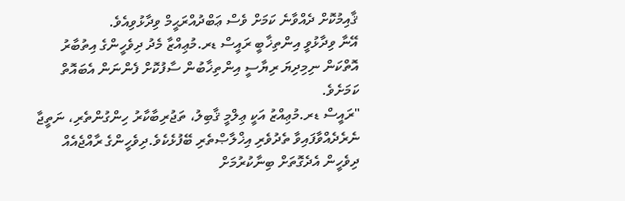ޤާއިމުކޮށް ދެއްވާނެ ކަމަށް ވެސް ޢަބްދުއްރަޙީމް ވިދާޅުވިއެވެ.
އޭނާ ވިދާޅުވީ އިންތިޚާބީ ރައީސް ޑރ.މުޢިއްޒާ މެދު ދިވެހީންގެ އިތުބާރު އޮތްކަން ނިމިދިޔަ ރިޔާސީ އިންތިޚާބުން ސާފުކޮށް ފެންނަން އެބައޮތް ކަމަށެވެ.
"ރައީސް ޑރ.މުޢިއްޒު އަކީ ޢިލްމީ ޤާބިލު، ތަޖުރިބާކާރު ހިންގުންތެރި، ނަތީޖާ ނެރެދެއްވާފައިވާ ތެދުވެރި އިޚްލާޞްތެރި ބޭފުޅެކެވެ.ދިވެހީންގެ ރާއްޖެއެއް ދިވެހީން އެދެގޮތަށް ބިނާކުރުމަށް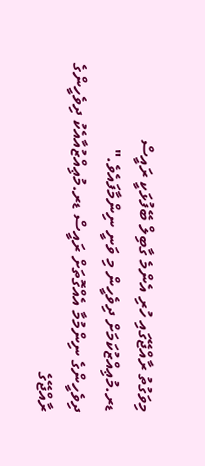މިވަގުތު ރާއްޖޭގައި ހުރި އެންމެ ގާބިލް ބޭފުޅަކީ ރައީސް ޑރ.މުޢިއްޒުކަމަށް ދިވެހީން މި ވަނީ ނިންމާފައެވެ."
ދިވެހީންގެ ނިންމުމާ އެއްގޮތަށް ރައީސް ޑރ.މުޢިއްޒުއާއެކު ދިވެހީންގެ ރާއްޖޭގެ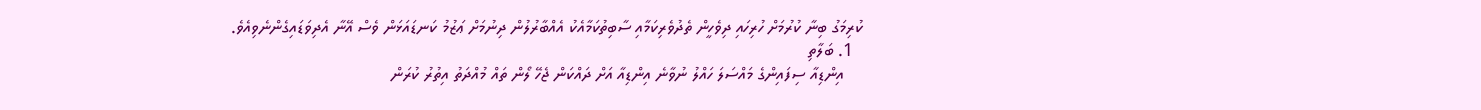ކުރިމަގު ބިނާ ކުރުމަށް ހުރިހައި ދިވެހީން ތެދުވެރިކަމާއި ސާބިތުކަމާއެކު އެއްބާރުލުން ދިނުމަށް ޢަޒުމު ކަނޑައަޅަން ވެސް އޭނާ އެދިވަޑައިގެންނެވިއެވެ.
  1. ބަލާތި
    އިންޑިއާ ސިފައިންގެ މައްސަލަ ހައްލު ނުވާނެ އިންޑިއާ އަށް ދައްކަން ޖެހޭ ލޯން ތައް މުއްދަތު އިތުރު ކުރަން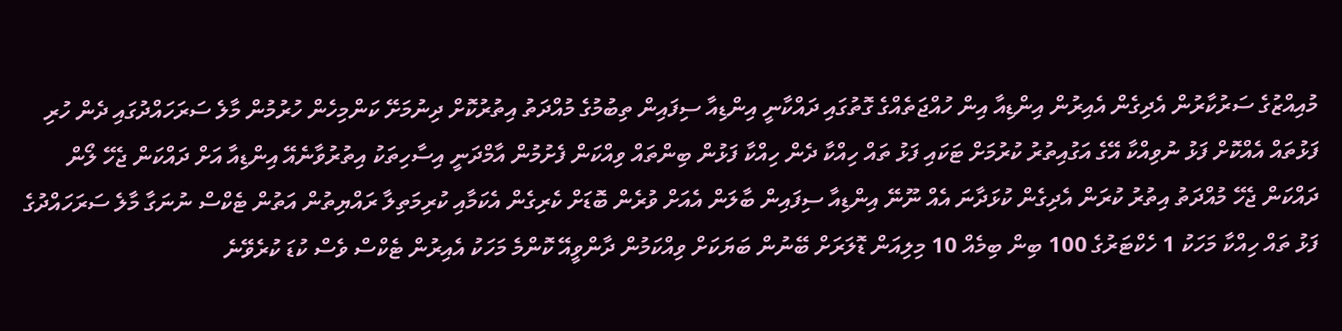މުއިއްޒުގެ ސަރުކާރުން އެދިގެން އެއިރުން އިންޑިއާ އިން ހުއްޖަތެއްގެ ގޮތުގައި ދައްކާނީ އިންޑިއާ ސިފައިން ތިބުމުގެ މުއްދަތު އިތުރުކޮށް ދިނުމަށޭ ކަންމިހެން ހުރުމުން މާލެ ސަރަހައްދުގައި ދެން ހުރި ފަޅުތައް އެއްކޮށް ފަޅު ނުވިއްކާ އޭގެ އަގުއިތުރު ކުރުމަށް ޓަކައި ފަޅު ތައް ހިއްކާ ދެން ހިއްކާ ފަޅުން ބިންތައް ވިއްކަން ފެށުމުން އާމްދަނީ އިސާހިތަކު އިތުރުވާނެއޭ އިންޑިއާ އަށް ދައްކަން ޖެހޭ ލޯން ދައްކަން ޖެހޭ މުއްދަތު އިތުރު ކުރަން އެދިގެން ކުޅަދާނަ އެއް ނޫނޭ އިންޑިއާ ސިފައިން ބާލަން އެއަށް ވުރެން ބޮޑަށް ކެރިގެން އެކަމާއި ކުރިމަތިލާ ރައްޔިތުން އަތުން ޓެކްސް ނުނަގާ މާލެ ސަރަހައްދުގެ ފަޅު ތައް ހިއްކާ މަހަކު 1 ހެކްޓަރުގެ 100 ބިން ބިމެއް 10 މިލިއަން ޑޮލަރަށް ބޭނުން ބަޔަކަށް ވިއްކަމުން ދާންވީއޭ ކޮންމެ މަހަކު އެއިރުން ޓެކްސް ވެސް ކުޑަ ކުރެވޭނެ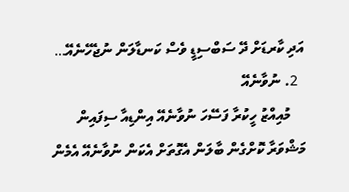އަދި ކާރޑަށް ދޭ ސަބްސިޑީ ވެސް ކަނޑާލަން ނުޖެހޭނެއޭ…
  2. ނުވާނެއޭ
    މުއިއްޒު ހީކުރާ ފަސޭހަ ނުވާނެއޭ އިންޑިއާ ސިފައިން މަޝްވަރާ ކޮށްގެން ބާލަން އެގޮތަށް އެކަން ނުވާނެއޭ އެމެން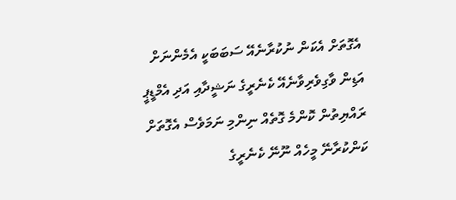އެގޮތަށް އެކަން ނުކުރާނެއޭ ސަބަބަކީ އެމެންނަށް އަޑިން ވާގިވެރިވާނެއޭ ކެނެރީގެ ނަޝީދާއި އަދި އެމްޑީޕީ ރައްޔިތުން ކޮންމެ ގޮތެއް ނިންމި ނަމަވެސް އެގޮތަށް ކަންކުރާނޭ މީހެއް ނޫނޭ ކެނެރީގެ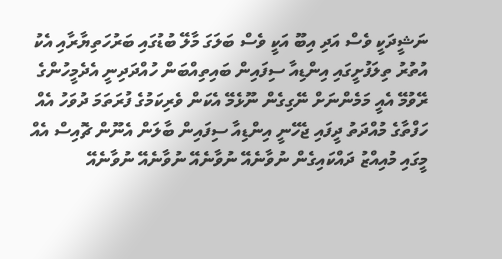ނަޝީދަކީ ވެސް އަދި އިބޫ އަކީ ވެސް ބަލަގަ މާލޭ ބުޑުގައި ބަރުހަތިޔާރާއި އެކު އުތުރު ތިލަފުށީގައި އިންޑިއާ ސިފައިން ބައިތިއްބަން ހުއްދަދިނީ އެދެމީހުންގެ ރޭވުމޭ އެއީ މަމެންނަށް ނޭގިގެން ނޫޅެމޭ އެކަން ވެރިކަމުގެ ފުރަތަމަ ދުވަހު އެއް ހަފްތާގެ މުއްދަތު ދީފައި ޖެހޭނީ އިންޑިއާ ސިފައިން ބާލަން އެނޫން ޗޮއިސް އެއް މީގައި މުއިއްޒު ދައްކައިގެން ނުވާނެއޭ ނުވާނެއޭ ނުވާނެއޭ ނުވާނެއޭ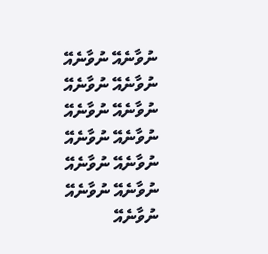ނުވާނެއޭ ނުވާނެއޭ ނުވާނެއޭ ނުވާނެއޭ ނުވާނެއޭ ނުވާނެއޭ ނުވާނެއޭ ނުވާނެއޭ ނުވާނެއޭ ނުވާނެއޭ ނުވާނެއޭ ނުވާނެއޭ ނުވާނެއޭ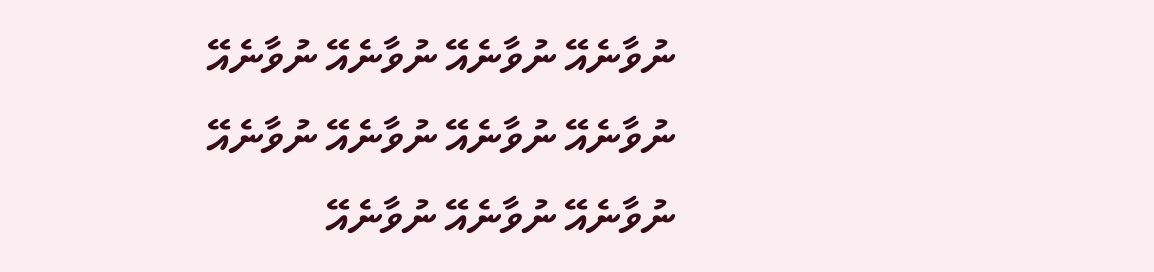ނުވާނެއޭ ނުވާނެއޭ ނުވާނެއޭ ނުވާނެއޭ ނުވާނެއޭ ނުވާނެއޭ ނުވާނެއޭ ނުވާނެއޭ ނުވާނެއޭ ނުވާނެއޭ ނުވާނެއޭ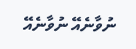ނުވާނެއޭ ނުވާނެއޭ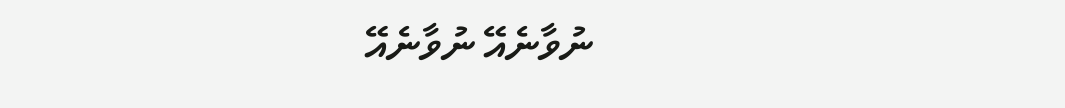ނުވާނެއޭ ނުވާނެއޭ